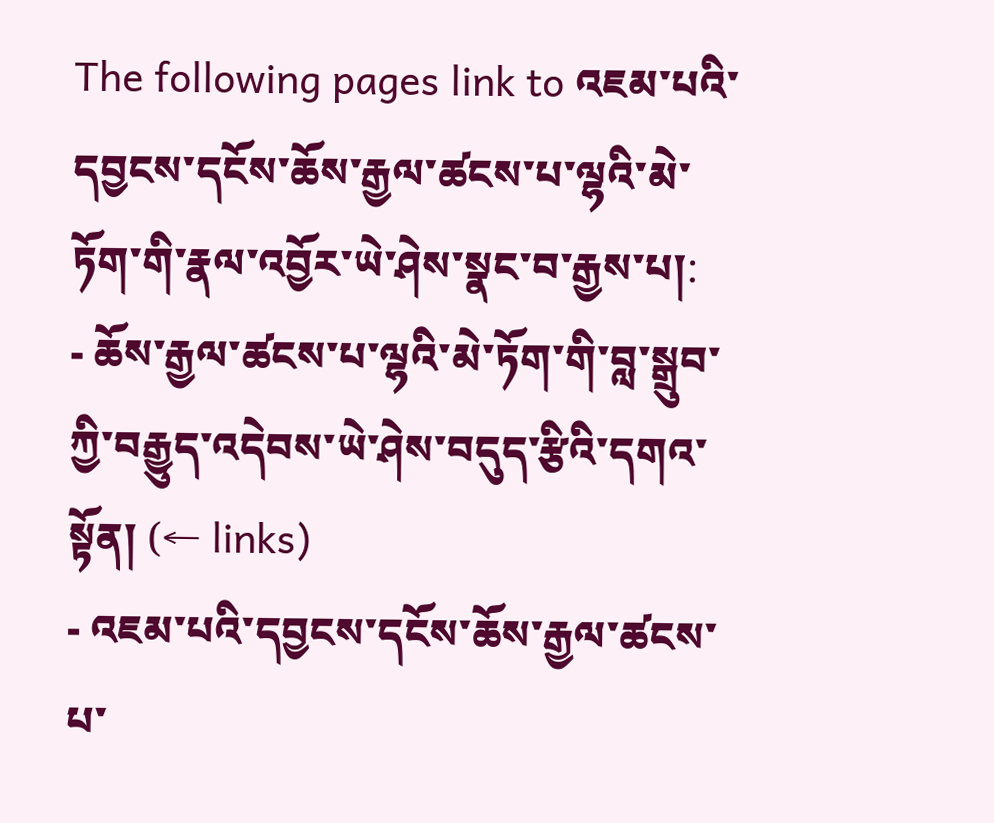The following pages link to འཇམ་པའི་དབྱངས་དངོས་ཆོས་རྒྱལ་ཚངས་པ་ལྷའི་མེ་ཏོག་གི་རྣལ་འབྱོར་ཡེ་ཤེས་སྣང་བ་རྒྱས་པ།:
- ཆོས་རྒྱལ་ཚངས་པ་ལྷའི་མེ་ཏོག་གི་བླ་སྒྲུབ་ཀྱི་བརྒྱུད་འདེབས་ཡེ་ཤེས་བདུད་རྩིའི་དགའ་སྟོན། (← links)
- འཇམ་པའི་དབྱངས་དངོས་ཆོས་རྒྱལ་ཚངས་པ་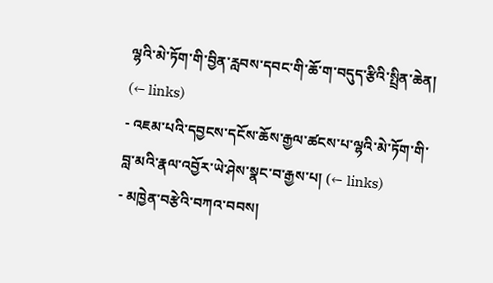ལྷའི་མེ་ཏོག་གི་བྱིན་རླབས་དབང་གི་ཆོ་ག་བདུད་རྩིའི་སྤྲིན་ཆེན། (← links)
- འཇམ་པའི་དབྱངས་དངོས་ཆོས་རྒྱལ་ཚངས་པ་ལྷའི་མེ་ཏོག་གི་བླ་མའི་རྣལ་འབྱོར་ཡེ་ཤེས་སྣང་བ་རྒྱས་པ། (← links)
- མཁྱེན་བརྩེའི་བཀའ་བབས།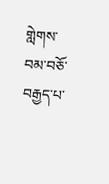གླེགས་བམ་བཅོ་བརྒྱད་པ་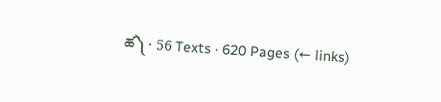ཚ༽ · 56 Texts · 620 Pages (← links)